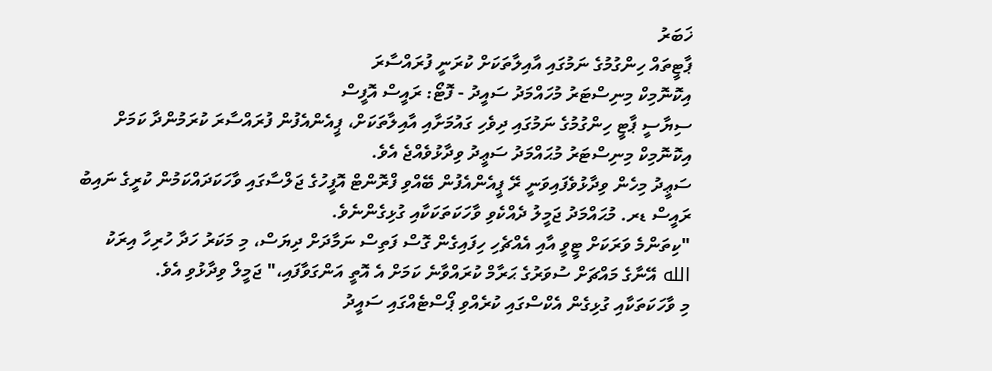ޚަބަރު
ޕާޓީތައް ހިންގުމުގެ ނަމުގައި އާއިލާތަކަށް ކުރަނީ ފުރައްސާރަ
އިކޮނޮމިކް މިނިސްޓަރު މުހައްމަދު ސައީދު - ފޮޓޯ: ރައީސް އޮފީސް
ސިޔާސީ ޕާޓީ ހިންގުމުގެ ނަމުގައި ދިވެހި ގައުމަށާއި އާއިލާތަކަށް، ޕީއެންއެފުން ފުރައްސާރަ ކުރަމުންދާ ކަމަށް އިކޮނޮމިކް މިނިސްޓަރު މުޙައްމަދު ސަޢީދު ވިދާޅުވެއްޖެ އެވެ.
ސަޢީދު މިހެން ވިދާޅުވެފައިވަނީ ރޭ ޕީއެންއެފުން ބޭއްވި ފްރޮންޓް އޮފީހުގެ ޖަލްސާގައި ވާހަކަދައްކަމުން ކުރީގެ ނައިބު ރައީސް ޑރ. މުޙައްމަދު ޖަމީލު ދެއްކެވި ވާހަކަތަކަކާއި ގުޅިގެންނެވެ.
"ކިތަންމެ ވަރަކަށް ޓީވީ އާއި އެއްޗެހި ހިފައިގެން ގޮސް ފަތިސް ނަމާދަށް ދިޔަސް، މި މަކަރު ހަދާ ހުރިހާ އިރަކު الله އޭނާގެ މައްޗަށް ސުވަރުގެ ޙަރާމް ކުރައްވާނެ ކަމަށް އެ އޮތީ އަންގަވާފައި،" ޖަމީލް ވިދާޅުވި އެވެ.
މި ވާހަކަތަކާއި ގުޅިގެން އެކްސްގައި ކުރެއްވި ޕޯސްޓެއްގައި ސައީދު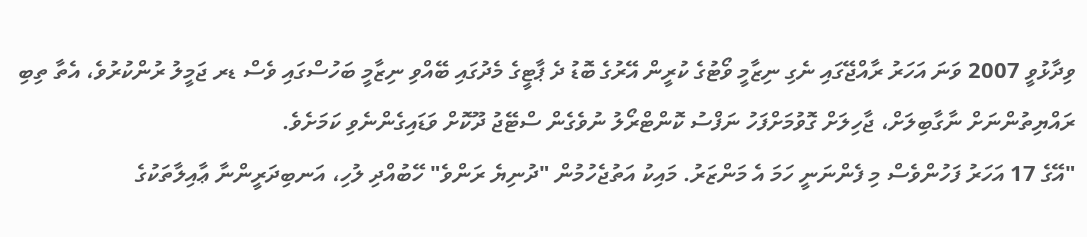ވިދާޅުވީ 2007 ވަނަ އަހަރު ރާއްޖޭގައި ނެގި ނިޒާމީ ވޯޓުގެ ކުރީން އޭރުގެ ބޮޑު ދެ ޕާޓީގެ މެދުގައި ބޭއްވި ނިޒާމީ ބަހުސްގައި ވެސް ޑރ ޖަމީލު ރުންކުރުވެ، އެތާ ތިބި ރައްޔިތުންނަށް ނާގާބިލަށް، ޖާހިލަށް ގޮވުމަށްފަހު ނަފްސު ކޮންޓްރޯލު ނުވެގެން ސްޓޭޖު ދޫކޮށް ވަޑައިގެންނެވި ކަމަށެވެ.
"އޭގެ 17 އަހަރު ފަހުންވެސް މި ފެންނަނީ ހަމަ އެ މަންޒަރު. މައިކު އަތުޖެހުމުން "ދުނިޔެ ރަންވެ" ހޭބުއްދި ލުހި، އަނބިދަރީންނާ ޢާއިލާތަކުގެ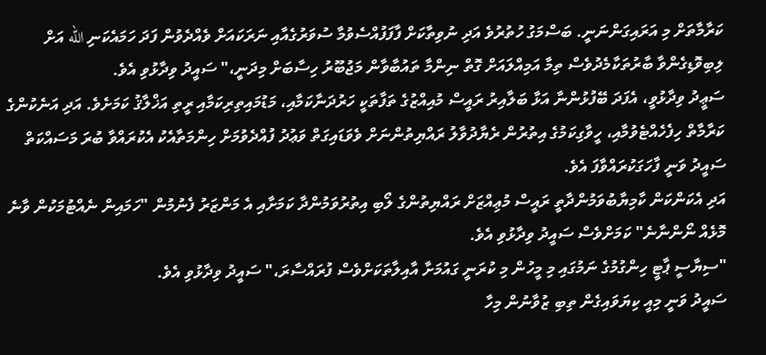ކަރާމާތަށް މި އަރައިގަންނަނީ. ބަސްމަގު ހުތުރުވެ އަދި ނުވިތާކަށް ފާފަފުއްސެވުމާ ސުވަރުގެއާއި ނަރަކައަށް ވެއްދެވުން ފަދަ ހަމައެކަނި الله އަށް ލިބިވޮޑިގެންވާ ބާރުތަކާމެދުވެސް ތިމާ އަމިއްލައަށް ގޮތް ނިންމާ ތައުބާވާން މަޖުބޫރު ހިސާބަށް މިދަނީ،" ސައީދު ވިދާޅުވި އެވެ.
ސަޢީދު ވިދާޅުވީ، އެފަދަ ބޭފުޅުންނާ އަޅާ ބަލާއިރު ރައީސް މުއިއްޒުގެ ތަފާތަކީ ހަރުދަނާކަމާއި، މަޑުމައިތިރިކަމާއި ރީތި އަޚްލާޤު ކަމަށެވެ. އަދި އަނެކުންގެ ކަރާމާތް ހިފެހެއްޓެވުމާއި، ހީވާގިކަމުގެ އިތުރުން ރެޔާދުވާލު ރައްޔިތުންނަށް ވެވަޑައިގަތް ވަޢުދު ފުއްދެވުމަށް ހިންމަތާއެކު އެކުރައްވާ ބުރަ މަސައްކަތް ސައީދު ވަނީ ފާހަގަކުރައްވާފަ އެވެ.
އަދި އެކަންކަން ކާމިޔާބުވަމުންދާތީ ރައީސް މުޢިއްޒަށް ރައްޔިތުންގެ ލޯބި އިތުރުވަމުންދާ ކަމަށާއި އެ މަންޒަރު ފެނުމުން "ހަމައިން ނެއްޓުމަކުން ވާނެ މޮޅެއް ނޯންނާނެ" ކަމަށްވެސް ސައީދު ވިދާޅުވި އެވެ.
"ސިޔާސީ ޕާޓީ ހިންގުމުގެ ނަމުގައި މި މީހުން މި ކުރަނީ ގައުމަށާ އާއިލާތަކަށްވެސް ފުރައްސާރަ،" ސައީދު ވިދާޅުވި އެވެ.
ސައީދު ވަނީ މިއީ ކިޔަވައިގެން ތިބި ޒުވާނުން މިހާ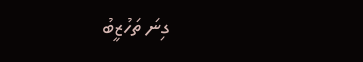ގިނަ ތަހުޒީބު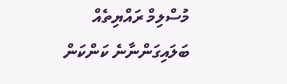މުސްލިމް ރައްޔިތެއް ބަލައިގަންނާނެ ކަންކަން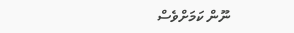ނޫން ކަމަށްވެސް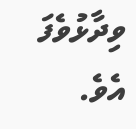ވިދާޅުވެފަ އެވެ.